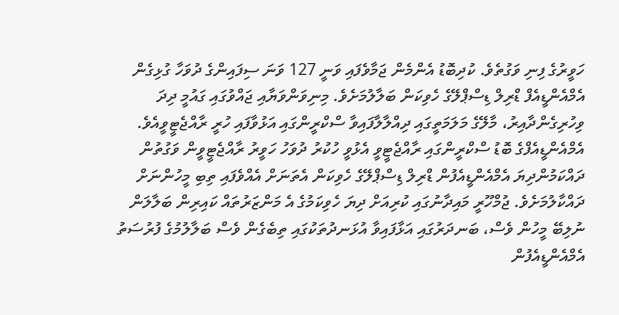ހަވީރުގެ ފިނި ވަގުތެވެ. ކުދިބޮޑު އެންމެން ޖަމާވެފައި ވަނީ 127 ވަނަ ސިފައިންގެ ދުވަހާ ގުޅިގެން އެމްއެންޑީއެފް ޑްރިލް ޑިސްޕްލޭގެ ހެވިކަން ބަލާލުމަށެވެ. މިނިވަންވަޔާއި ޖައްވުގައި ގައުމީ ދިދަ ވިހުރިގެންދާއިރު، މާލޭގެ މަލަމަތީގައި ދިއްލާލާފައިވާ ސްކްރީންގައި އަޅުވާފައި ހުރީ ރާއްޖެޓީވީއެވެ.
އެމްއެންޑީއެފްގެ ބޮޑު ސްކްރީންގައި ރާއްޖެޓީވީ އެޅުވީ ހުކުރު ދުވަހު ހަވީރު ރާއްޖެޓީވީން ވަގުތުން ދައްކަމުންދިޔަ އެމްއެންޑީއެފުން ޑްރިލް ޑިސްޕްލޭގެ ހެވިކަން އެތަނަށް އެއްވެފައި ތިބި މީހުންނަށް ދައްކާލުމަށެވެ. ޖުމްހޫރީ މައިދާނުގައި ކުރިއަށް ދިޔަ ހެވިކަމުގެ އެ މަންޒަރުތައް ކައިރިން ބަލާލަން ނުލިބޭ މީހުން ވެސް، ބަނދަރުގައި އަޅާފައިވާ އުޅަނދުތަކުގައި ތިބެގެން ވެސް ބަލާލުމުގެ ފުރުސަތު އެމްއެންޑީއެފުން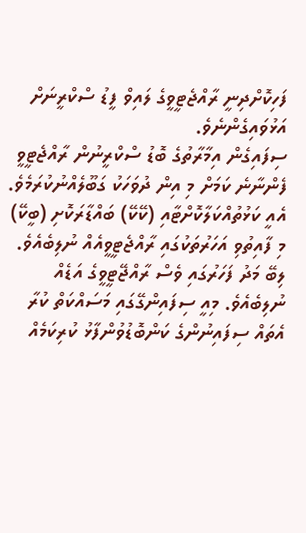ފަހިކޮށްދިނީ ރާއްޖެޓީވީގެ ލައިވް ފީޑު ސްކްރީނަށް އަޅުވައިގެންނެވެ.
ސިފައިގެން އިމާރާތުގެ ބޮޑު ސްކްރީނުން ރާއްޖެޓީވީ ފެންނާނެ ކަމަށް މި އިން ދުވަހަކު ގަބޫލެއްނުކުރަމެވެ. އެއީ ކަޅުތުއްކަލާކޮށްޓާއި (ކޭކޭ) ބައްޑާރަކޮށި (ބީކޭ) މި ފާއިތުވި އަހަރުތަކުގައި ރާއްޖެޓީވީއެއް ނުލިބެއެވެ. ލިބޭ މަދު ފަހަރުގައި ވެސް ރާއްޖޭޓީވީގެ އަޑެއް ނުލިބެއެވެ. މިއީ ސިފައިންގޭގައި މަސައްކަތް ކުރާ އެތައް ސިފައިނުންގެ ކަންބޮޑުވުންފާޅު ކުރިކަމެއް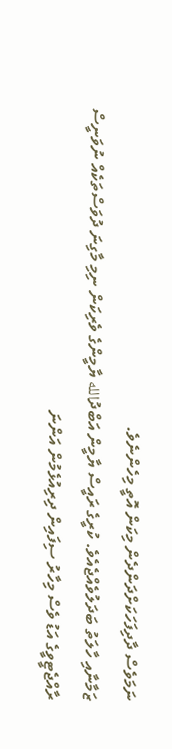ނަމަވެސް ދާދިފަހަކަށްދަންދެން މިކަން އޮތީ މިހެންނެވެ.
ޒަމާނާއި ހާލަތު ބަދަލުވެއްޖެއެވެ. ކުރީގެ ރައީސް ޔާމީން އަބްދުالله ޔާމީންގެ ވެރިކަން ނިމި މާގިނަ ދުވަސްތަކެއް ނުވަނީސް ރާއްޖެޓީވީގެ އަޑު ވެސް މިހާރު ސިފައިން ދިރިއުޅެމުން އަންނަ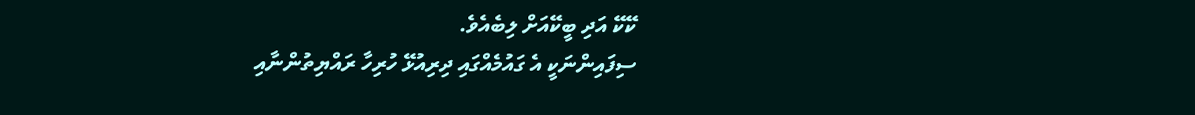ކޭކޭ އަދި ބީކޭއަށް ލިބެއެވެ.
ސިފައިންނަކީ އެ ގައުމެއްގައި ދިރިއުޅޭ ހުރިހާ ރައްޔިތުންނާއި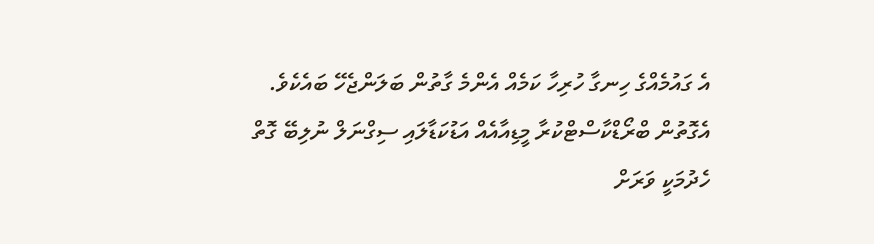އެ ގައުމެއްގެ ހިނގާ ހުރިހާ ކަމެއް އެންމެ ގާތުން ބަލަންޖެހޭ ބައެކެވެ. އެގޮތުން ބްރޯޑްކާސްޓްކުރާ މީޑިއާއެއް އަޑުކަޑާލައި ސިގްނަލް ނުލިބޭ ގޮތް ހެދުމަކީ ވަރަށް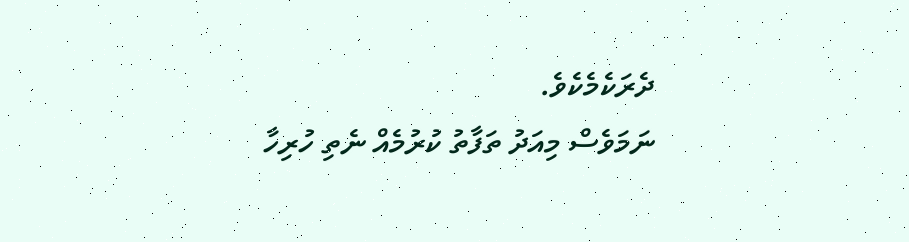ދެރަކެމެކެވެ.
ނަމަވެސް މިއަދު ތަފާތު ކުރުމެއް ނެތި ހުރިހާ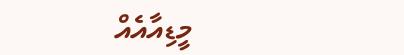މީޑިއާއެއް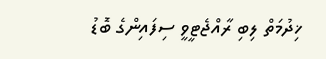ޚިދުމަތް ލިބި ރާއްޖެޓީވީ ސިފައިންގެ ބޮޑު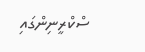ސްކްރީނިންގައި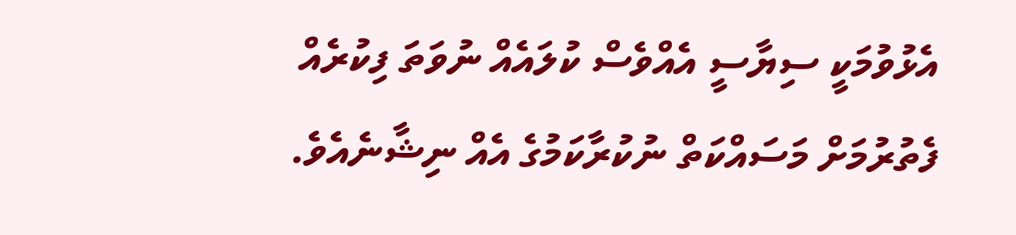އެޅުވުމަކީ ސިޔާސީ އެއްވެސް ކުލައެއް ނުވަތަ ފިކުރެއް ފެތުރުމަށް މަސައްކަތް ނުކުރާކަމުގެ އެއް ނިޝާނެއެވެ.